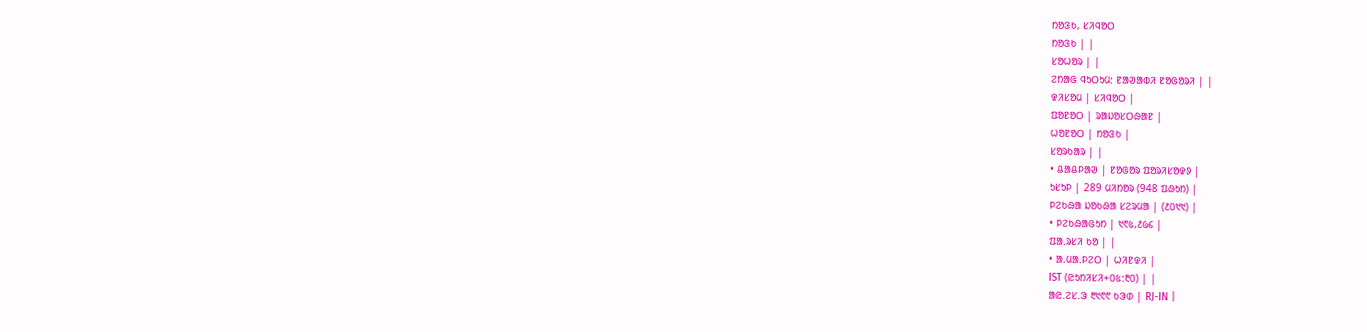ᱴᱚᱝᱠ, ᱥᱤᱧᱚᱛ
ᱴᱚᱝᱠ | |
ᱥᱚᱦᱚᱨ | |
ᱮᱴᱟᱜ ᱧᱩᱛᱩᱢ: ᱱᱟᱣᱟᱵᱤ ᱱᱚᱜᱚᱨᱤ | |
ᱫᱤᱥᱚᱢ | ᱥᱤᱧᱚᱛ |
ᱯᱚᱱᱚᱛ | ᱨᱟᱡᱚᱥᱛᱷᱟᱱ |
ᱦᱚᱱᱚᱛ | ᱴᱚᱝᱠ |
ᱥᱚᱨᱠᱟᱨ | |
• ᱪᱟᱪᱞᱟᱣ | ᱱᱚᱜᱚᱨ ᱯᱚᱨᱤᱥᱚᱫᱽ |
ᱩᱥᱩᱞ | 289 ᱢᱤᱴᱚᱨ (948 ᱯᱷᱩᱴ) |
ᱞᱮᱠᱷᱟ ᱡᱚᱠᱷᱟ ᱥᱮᱨᱢᱟ | (᱒᱐᱑᱑) |
• ᱞᱮᱠᱷᱟᱜᱩᱴ | ᱑᱖᱕,᱒᱙᱔ |
ᱯᱟᱹᱨᱥᱤ ᱠᱚ | |
• ᱟᱹᱢᱟᱹᱞᱮᱛ | ᱦᱤᱱᱫᱤ |
IST (ᱭᱩᱴᱤᱥᱤ+᱐᱕:᱓᱐) | |
ᱟᱭ.ᱮᱥ.ᱳ ᱓᱑᱖᱖ ᱠᱳᱰ | RJ-IN |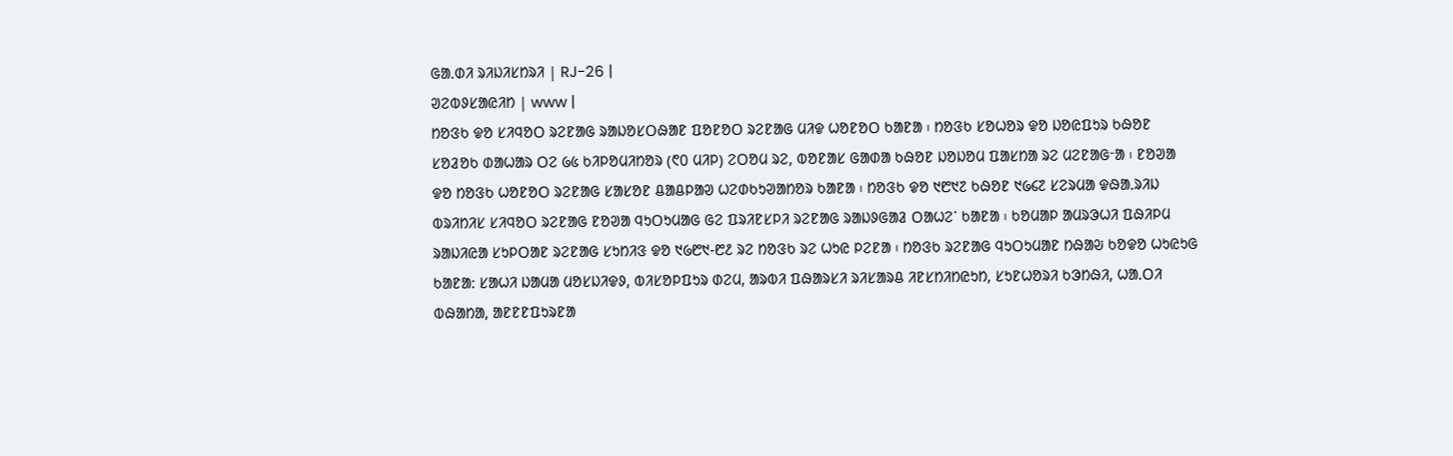ᱜᱟᱹᱰᱤ ᱨᱤᱡᱤᱥᱴᱨᱤ | RJ-26 |
ᱣᱮᱵᱽᱥᱟᱭᱤᱴ | www |
ᱴᱚᱝᱠ ᱫᱚ ᱥᱤᱧᱚᱛ ᱨᱮᱱᱟᱜ ᱨᱟᱡᱚᱥᱛᱷᱟᱱ ᱯᱚᱱᱚᱛ ᱨᱮᱱᱟᱜ ᱢᱤᱫ ᱦᱚᱱᱚᱛ ᱠᱟᱱᱟ ᱾ ᱴᱚᱝᱠ ᱥᱚᱦᱚᱨ ᱫᱚ ᱡᱚᱭᱯᱩᱨ ᱠᱷᱚᱱ ᱥᱚᱲᱚᱠ ᱰᱟᱦᱟᱨ ᱛᱮ ᱙᱕ ᱠᱤᱞᱚᱢᱤᱴᱚᱨ (᱖᱐ ᱢᱤᱞ) ᱮᱛᱚᱢ ᱨᱮ, ᱵᱚᱱᱟᱥ ᱜᱟᱰᱟ ᱠᱷᱚᱱ ᱡᱚᱡᱚᱢ ᱯᱟᱥᱴᱟ ᱨᱮ ᱢᱮᱱᱟᱜᱼᱟ ᱾ ᱱᱚᱣᱟ ᱫᱚ ᱴᱚᱝᱠ ᱦᱚᱱᱚᱛ ᱨᱮᱱᱟᱜ ᱥᱟᱥᱚᱱ ᱪᱟᱪᱞᱟᱣ ᱦᱮᱰᱠᱩᱣᱟᱴᱚᱨ ᱠᱟᱱᱟ ᱾ ᱴᱚᱝᱠ ᱫᱚ ᱑᱘᱑᱗ ᱠᱷᱚᱱ ᱑᱙᱔᱗ ᱥᱮᱨᱢᱟ ᱫᱷᱟᱹᱨᱤᱡ ᱵᱨᱤᱴᱤᱥ ᱥᱤᱧᱚᱛ ᱨᱮᱱᱟᱜ ᱱᱚᱣᱟ ᱧᱩᱛᱩᱢᱟᱜ ᱜᱮ ᱯᱨᱤᱱᱥᱞᱤ ᱨᱮᱱᱟᱜ ᱨᱟᱡᱽᱜᱟᱲ ᱛᱟᱦᱮᱸ ᱠᱟᱱᱟ ᱾ ᱠᱚᱢᱟᱞ ᱟᱢᱨᱳᱦᱤ ᱯᱷᱤᱞᱢ ᱨᱟᱡᱤᱭᱟ ᱥᱩᱞᱛᱟᱱ ᱨᱮᱱᱟᱜ ᱥᱩᱴᱤᱝ ᱫᱚ ᱑᱙᱘᱑-᱘᱒ ᱨᱮ ᱴᱚᱝᱠ ᱨᱮ ᱦᱩᱭ ᱞᱮᱱᱟ ᱾ ᱴᱚᱝᱠ ᱨᱮᱱᱟᱜ ᱧᱩᱛᱩᱢᱟᱱ ᱴᱷᱟᱶ ᱠᱚᱫᱚ ᱦᱩᱭᱩᱜ ᱠᱟᱱᱟ: ᱥᱟᱦᱤ ᱡᱟᱢᱟ ᱢᱚᱥᱡᱤᱫᱽ, ᱵᱤᱥᱚᱞᱯᱩᱨ ᱰᱮᱢ, ᱟᱨᱵᱤ ᱯᱷᱟᱨᱥᱤ ᱨᱤᱥᱟᱨᱪ ᱤᱱᱥᱴᱤᱴᱭᱩᱴ, ᱥᱩᱱᱦᱚᱨᱤ ᱠᱳᱴᱷᱤ, ᱦᱟᱹᱛᱤ ᱵᱷᱟᱴᱟ, ᱟᱱᱱᱱᱯᱩᱨᱱᱟ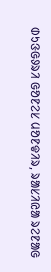ᱰᱩᱝᱜᱽᱨᱤ ᱜᱚᱱᱮᱥ ᱢᱚᱱᱫᱤᱨ, ᱨᱟᱥᱤᱭᱟ ᱨᱮᱱᱟᱜ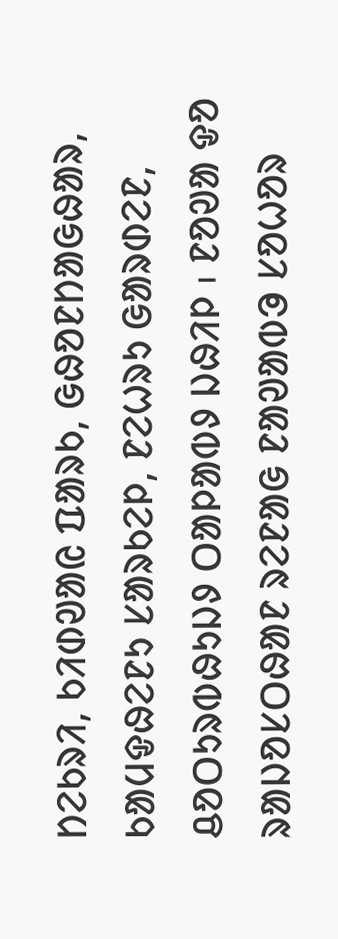ᱴᱮᱠᱨᱤ, ᱠᱤᱰᱣᱟᱭ ᱯᱟᱨᱠ, ᱜᱷᱚᱱᱴᱟᱜᱷᱟᱨ, ᱠᱟᱢᱫᱷᱮᱱᱩ ᱥᱟᱨᱠᱮᱞ, ᱱᱮᱦᱨᱩ ᱜᱟᱨᱰᱮᱱ, ᱪᱚᱛᱩᱨᱵᱷᱩᱡᱽ ᱛᱟᱞᱟᱵᱽ ᱡᱷᱤᱞ ᱾ ᱱᱚᱣᱟ ᱫᱚ ᱨᱟᱡᱚᱥᱛᱷᱟᱱ ᱨᱮᱱᱟᱜ ᱱᱟᱣᱟᱵᱳ ᱥᱚᱦᱚᱨ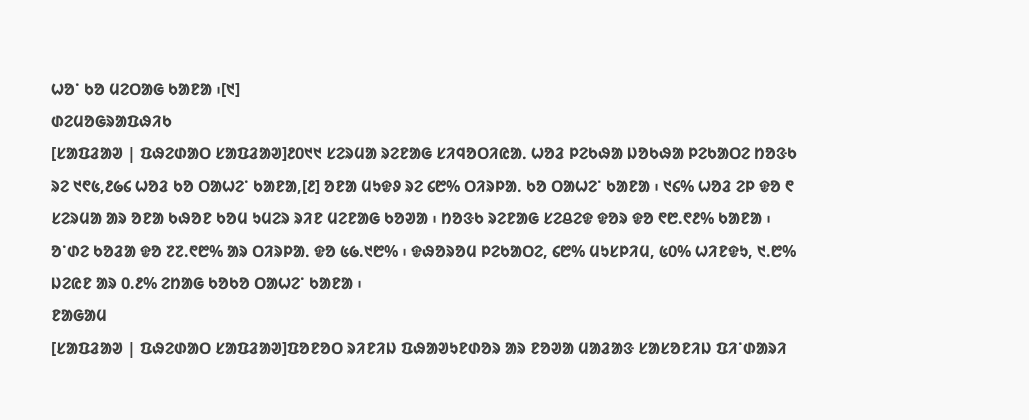ᱦᱚᱸ ᱠᱚ ᱢᱮᱛᱟᱜ ᱠᱟᱱᱟ ᱾[᱑]
ᱰᱮᱢᱚᱜᱨᱟᱯᱷᱤᱠ
[ᱥᱟᱯᱲᱟᱣ | ᱯᱷᱮᱰᱟᱛ ᱥᱟᱯᱲᱟᱣ]᱒᱐᱑᱑ ᱥᱮᱨᱢᱟ ᱨᱮᱱᱟᱜ ᱥᱤᱧᱚᱛᱤᱭᱟᱹ ᱦᱚᱲ ᱞᱮᱠᱷᱟ ᱡᱚᱠᱷᱟ ᱞᱮᱠᱟᱛᱮ ᱴᱚᱝᱠ ᱨᱮ ᱑᱖᱕,᱒᱙᱔ ᱦᱚᱲ ᱠᱚ ᱛᱟᱦᱮᱸ ᱠᱟᱱᱟ,[᱒] ᱚᱱᱟ ᱢᱩᱫᱽ ᱨᱮ ᱔᱘% ᱛᱤᱨᱞᱟᱹ ᱠᱚ ᱛᱟᱦᱮᱸ ᱠᱟᱱᱟ ᱾ ᱑᱔% ᱦᱚᱲ ᱮᱞ ᱫᱚ ᱖ ᱥᱮᱨᱢᱟ ᱟᱨ ᱚᱱᱟ ᱠᱷᱚᱱ ᱠᱚᱢ ᱩᱢᱮᱨ ᱨᱤᱱ ᱢᱮᱱᱟᱜ ᱠᱚᱣᱟ ᱾ ᱴᱚᱝᱠ ᱨᱮᱱᱟᱜ ᱥᱮᱪᱮᱫ ᱫᱚᱨ ᱫᱚ ᱖᱘.᱖᱒% ᱠᱟᱱᱟ ᱾ ᱚᱸᱰᱮ ᱠᱚᱲᱟ ᱫᱚ ᱗᱗.᱖᱘% ᱟᱨ ᱛᱤᱨᱞᱟᱹ ᱫᱚ ᱕᱙.᱑᱘% ᱾ ᱫᱷᱚᱨᱚᱢ ᱞᱮᱠᱟᱛᱮ, ᱔᱘% ᱢᱩᱥᱞᱤᱢ, ᱕᱐% ᱦᱤᱱᱫᱩ, ᱑.᱘% ᱡᱮᱭᱱ ᱟᱨ ᱐.᱒% ᱮᱴᱟᱜ ᱠᱚᱠᱚ ᱛᱟᱦᱮᱸ ᱠᱟᱱᱟ ᱾
ᱱᱟᱜᱟᱢ
[ᱥᱟᱯᱲᱟᱣ | ᱯᱷᱮᱰᱟᱛ ᱥᱟᱯᱲᱟᱣ]ᱯᱚᱱᱚᱛ ᱨᱤᱱᱤᱡ ᱯᱷᱟᱣᱩᱱᱰᱚᱨ ᱟᱨ ᱱᱚᱣᱟ ᱢᱟᱲᱟᱝ ᱥᱟᱥᱚᱱᱤᱡ ᱯᱤᱸᱰᱟᱨᱤ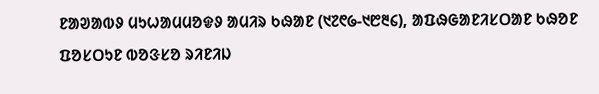ᱱᱟᱣᱟᱵᱽ ᱢᱩᱦᱟᱢᱢᱚᱫᱽ ᱟᱢᱤᱨ ᱠᱷᱟᱱ (᱑᱗᱖᱙-᱑᱘᱓᱔), ᱟᱯᱷᱜᱟᱱᱤᱥᱛᱟᱱ ᱠᱷᱚᱱ ᱯᱚᱥᱛᱩᱱ ᱵᱚᱝᱥᱚ ᱨᱤᱱᱤᱡ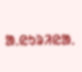ᱟᱹᱭᱩᱨᱤᱭᱟᱹ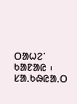ᱛᱟᱦᱮᱸ ᱠᱟᱱᱟᱭ ᱾
ᱥᱟᱹᱠᱷᱭᱟᱹᱛ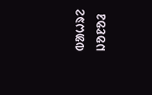ᱵᱟᱦᱨᱮ ᱡᱚᱱᱚᱲ